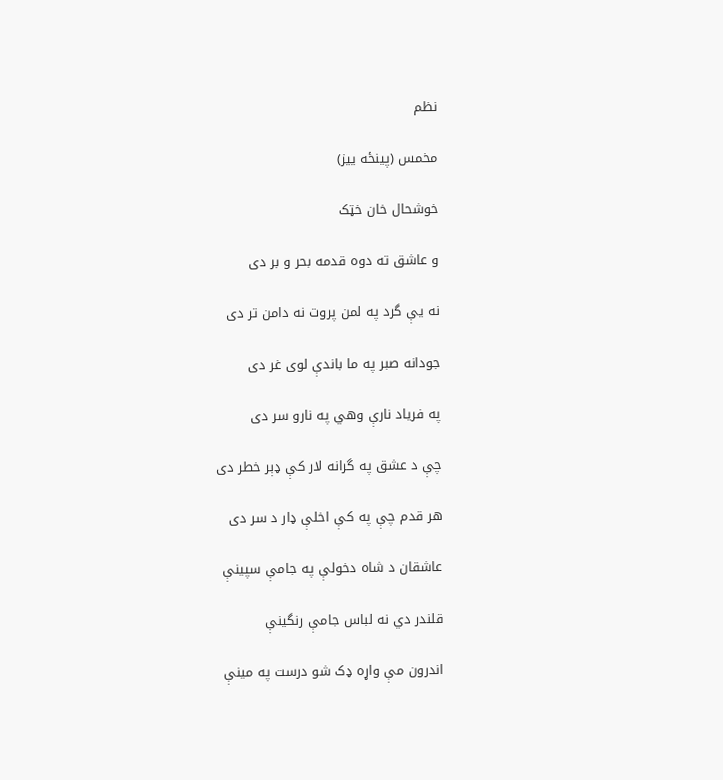نظم

مخمس (پينځه ييز)

خوشحال خان خټک

و عاشق ته دوه قدمه بحر و بر دی

نه يې گرد په لمن پروت نه دامن تر دی

جودانه صبر په ما باندې لوی غر دی

په فرياد نارې وهي په نارو سر دی

چې د عشق په گرانه لار کې ډېر خطر دی

هر قدم چې په کې اخلې ډار د سر دی

عاشقان د شاه دخولې په جامې سپينې

قلندر دي نه لباس جامې رنگينې

اندرون مې واړه ډک شو درست په مينې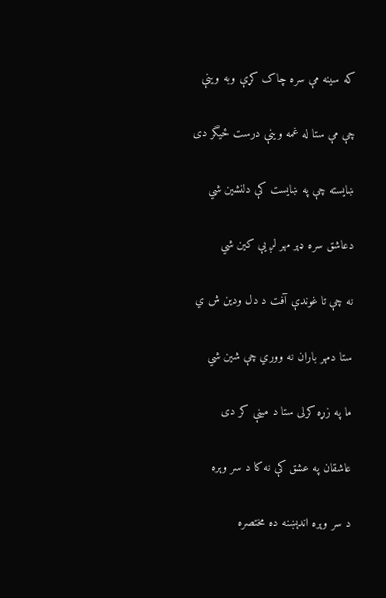که سينه مې سره چاک کړې وبه وينې

چې مې ستا له غمه وينې درست ځيگر دی

ښايسته چې په ښايست کې دلنشين شي

دعاشق سره ډېر مهر لږ يې کين شي

نه چې تا غوندې آفت د دل ودين ش ي

ستا دمهر باران نه ووري چې شين شي

ما په زړه کرلی ستا د مينې کر دی

عاشقان په عشق کې نه کا د سر وېره

د سر وېره اندېښنه ده مختصره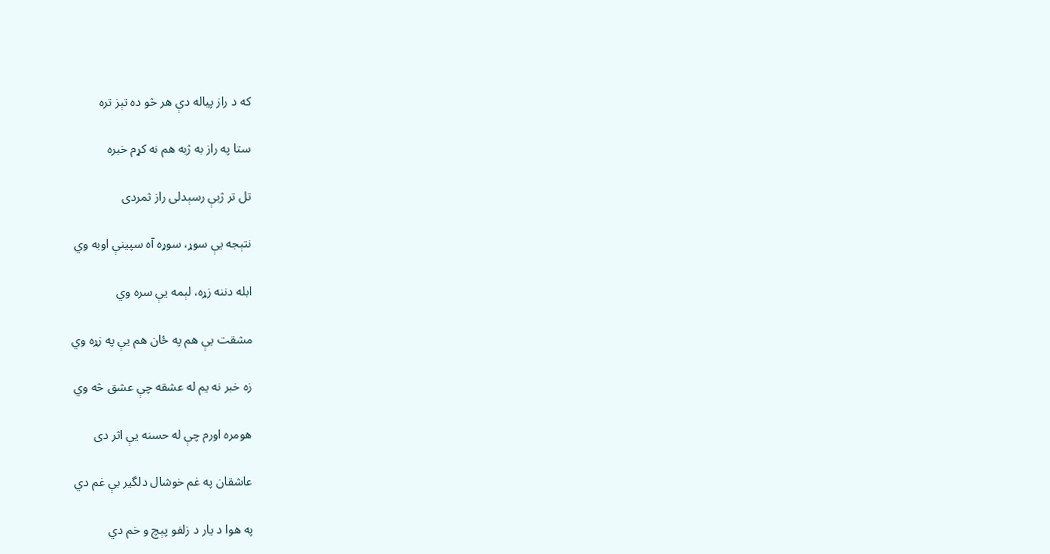که د راز پياله دې هر څو ده تېز تره

ستا په راز به ژبه هم نه کړم خبره

تل تر ژبې رسېدلی راز ثمردی

نتېجه يې سوړ، سوړه آه سپينې اوبه وي

ابله دننه زړه، لېمه يې سره وي

مشقت يې هم په ځان هم يې په زړه وي

زه خبر نه يم له عشقه چې عشق څه وي

هومره اورم چې له حسنه يې اثر دی

عاشقان په غم خوشال دلگير بې غم دي

په هوا د يار د زلفو پېچ و خم دي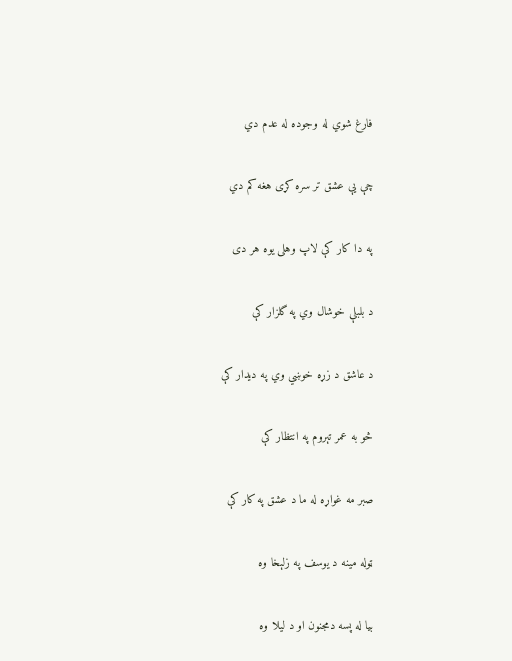فارغ شوي له وجوده له عدم دي

چې يې عشق تر سره کړی هغه کم دي

په دا کار کې لاپ وهلی يوه هر دی

د بلبلې خوشال وي په گلزار کې

د عاشق د زړه خوښي وي په ديدار کې

څو به عمر تېروم په انتظار کې

صبر مه غواړه له ما د عشق په کار کې

ټوله مينه د يوسف په زلېخا وه

بيا له پسه دمجنون او د ليلا وه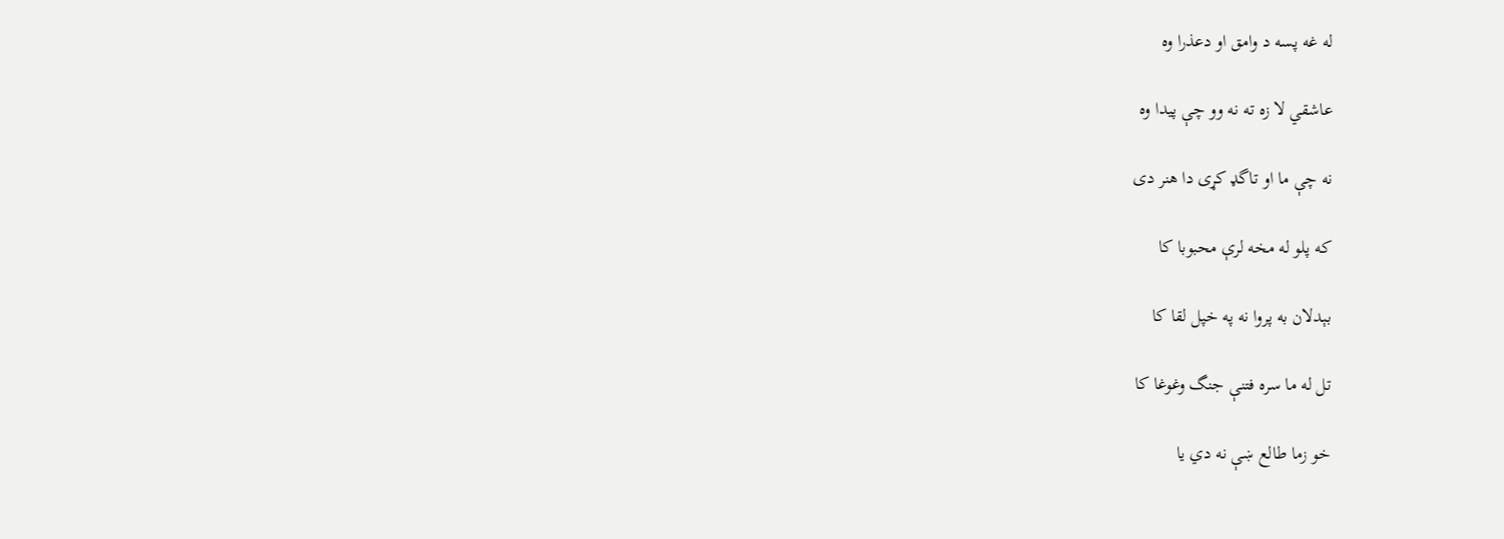له غه پسه د وامق او دعذرا وه

عاشقي لا زه ته نه وو چې پيدا وه

نه چې ما او تاگډ کړی دا هنر دی

که پلو له مخه لرې محبوبا کا

بېدلان به پروا نه په خپل لقا کا

تل له ما سره فتنې جنگ وغوغا کا

خو زما طالع ښې نه دي يا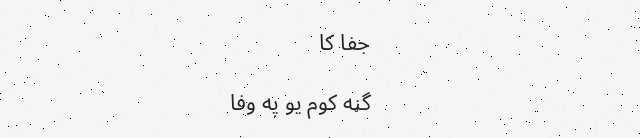جفا کا

گڼه کوم يو په وفا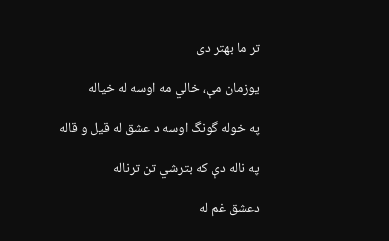تر ما بهتر دی

يوزمان مې، خالي مه اوسه له خياله

په خوله گونگ اوسه د عشق له قيل و قاله

په ناله دې که بترشي تن ترناله

دعشق غم له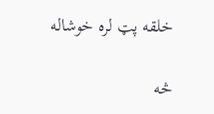خلقه پټ لره خوشاله

څه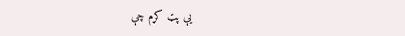يې پټ کړم چې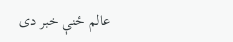عالم ځنې خبر دی